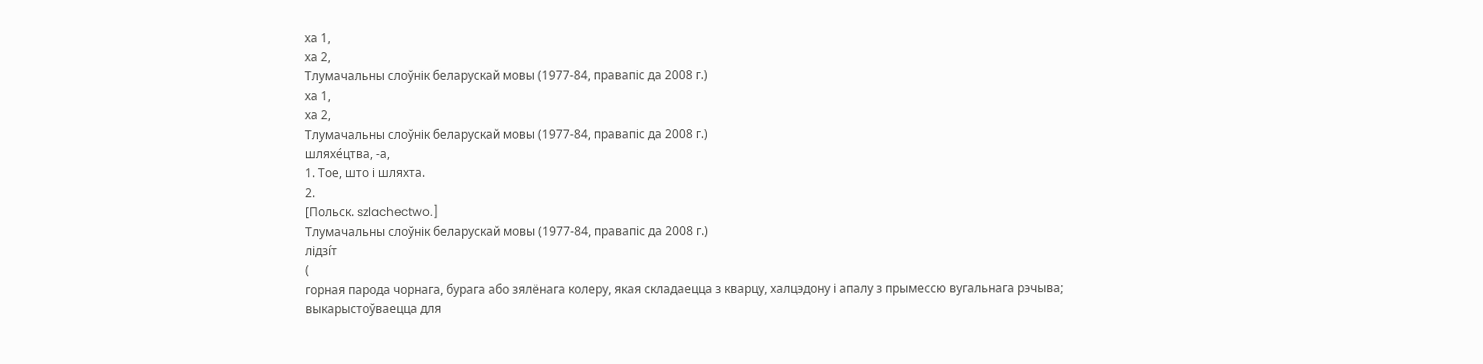ха 1,
ха 2,
Тлумачальны слоўнік беларускай мовы (1977-84, правапіс да 2008 г.)
ха 1,
ха 2,
Тлумачальны слоўнік беларускай мовы (1977-84, правапіс да 2008 г.)
шляхе́цтва, ‑а,
1. Тое, што і шляхта.
2.
[Польск. szlachectwo.]
Тлумачальны слоўнік беларускай мовы (1977-84, правапіс да 2008 г.)
лідзі́т
(
горная парода чорнага, бурага або зялёнага колеру, якая складаецца з кварцу, халцэдону і апалу з прымессю вугальнага рэчыва; выкарыстоўваецца для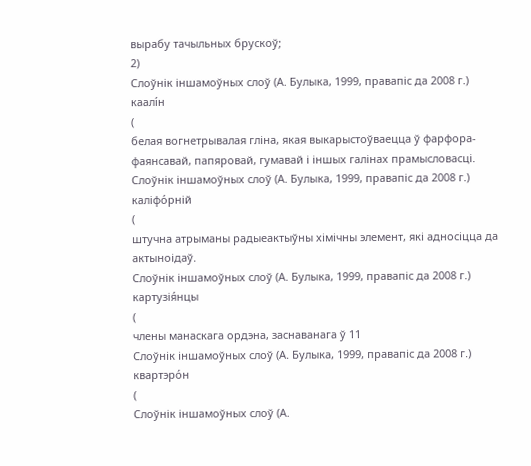вырабу тачыльных брускоў;
2)
Слоўнік іншамоўных слоў (А. Булыка, 1999, правапіс да 2008 г.)
каалі́н
(
белая вогнетрывалая гліна, якая выкарыстоўваецца ў фарфора-фаянсавай, папяровай, гумавай і іншых галінах прамысловасці.
Слоўнік іншамоўных слоў (А. Булыка, 1999, правапіс да 2008 г.)
каліфо́рній
(
штучна атрыманы радыеактыўны хімічны элемент, які адносіцца да актыноідаў.
Слоўнік іншамоўных слоў (А. Булыка, 1999, правапіс да 2008 г.)
картузія́нцы
(
члены манаскага ордэна, заснаванага ў 11
Слоўнік іншамоўных слоў (А. Булыка, 1999, правапіс да 2008 г.)
квартэро́н
(
Слоўнік іншамоўных слоў (А.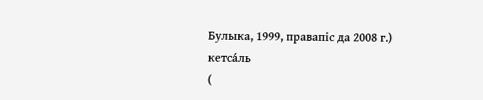Булыка, 1999, правапіс да 2008 г.)
кетса́ль
(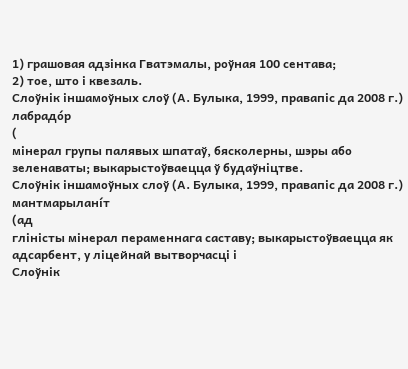1) грашовая адзінка Гватэмалы, роўная 100 сентава;
2) тое, што і квезаль.
Слоўнік іншамоўных слоў (А. Булыка, 1999, правапіс да 2008 г.)
лабрадо́р
(
мінерал групы палявых шпатаў, бясколерны, шэры або зеленаваты; выкарыстоўваецца ў будаўніцтве.
Слоўнік іншамоўных слоў (А. Булыка, 1999, правапіс да 2008 г.)
мантмарылані́т
(ад
гліністы мінерал пераменнага саставу; выкарыстоўваецца як адсарбент, у ліцейнай вытворчасці і
Слоўнік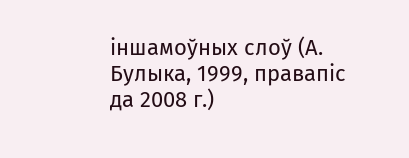іншамоўных слоў (А. Булыка, 1999, правапіс да 2008 г.)